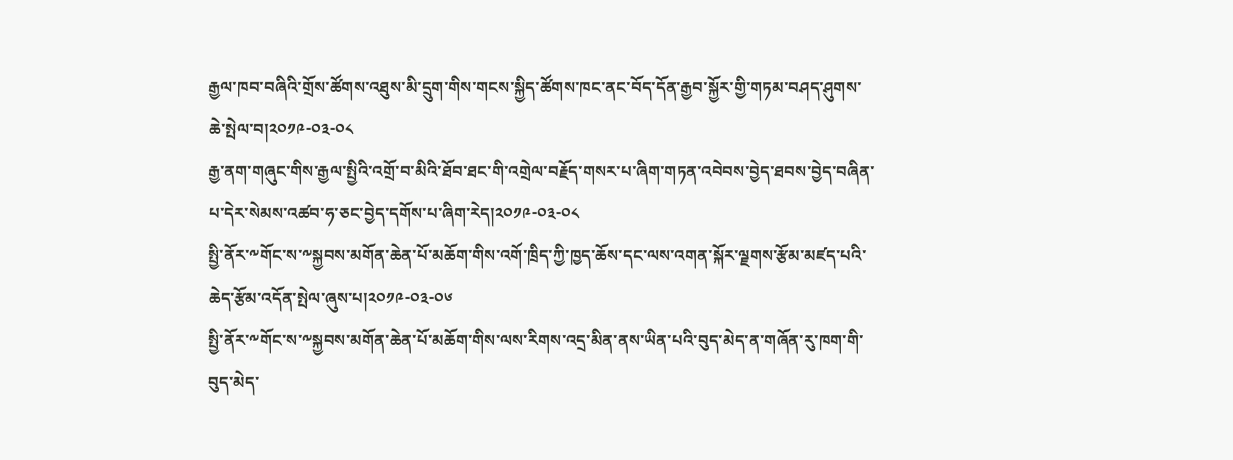རྒྱལ་ཁབ་བཞིའི་གྲོས་ཚོགས་འཐུས་མི་དྲུག་གིས་གངས་སྐྱིད་ཚོགས་ཁང་ནང་བོད་དོན་རྒྱབ་སྐྱོར་གྱི་གཏམ་བཤད་ཤུགས་ཆེ་སྤེལ་བ།༢༠༡༩-༠༣-༠༨
རྒྱ་ནག་གཞུང་གིས་རྒྱལ་སྤྱིའི་འགྲོ་བ་མིའི་ཐོབ་ཐང་གི་འགྲེལ་བརྗོད་གསར་པ་ཞིག་གཏན་འབེབས་བྱེད་ཐབས་བྱེད་བཞིན་པ་དེར་སེམས་འཚབ་ཧ་ཅང་བྱེད་དགོས་པ་ཞིག་རེད།༢༠༡༩-༠༣-༠༨
སྤྱི་ནོར་༸གོང་ས་༸སྐྱབས་མགོན་ཆེན་པོ་མཆོག་གིས་འགོ་ཁྲིད་ཀྱི་ཁྱད་ཆོས་དང་ལས་འགན་སྐོར་ལྗགས་རྩོམ་མཛད་པའི་ཆེད་རྩོམ་འདོན་སྤེལ་ཞུས་པ།༢༠༡༩-༠༣-༠༦
སྤྱི་ནོར་༸གོང་ས་༸སྐྱབས་མགོན་ཆེན་པོ་མཆོག་གིས་ལས་རིགས་འདྲ་མིན་ནས་ཡིན་པའི་བུད་མེད་ན་གཞོན་རུ་ཁག་གི་བུད་མེད་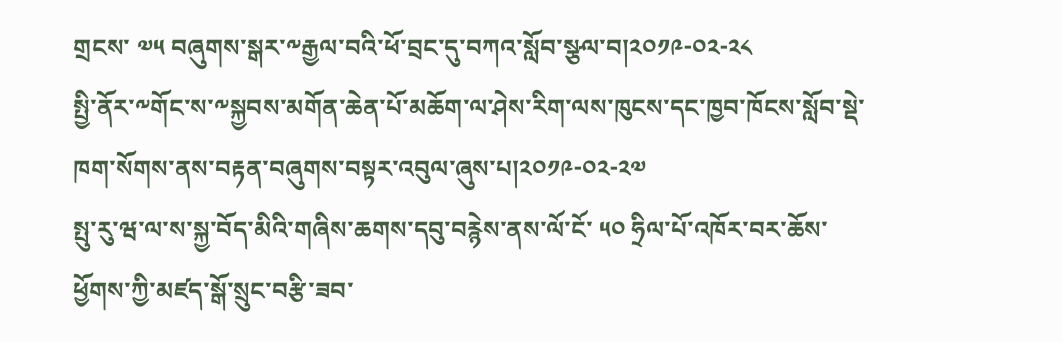གྲངས་ ༧༥ བཞུགས་སྒར་༸རྒྱལ་བའི་ཕོ་བྲང་དུ་བཀའ་སློབ་སྩལ་བ།༢༠༡༩-༠༢-༢༨
སྤྱི་ནོར་༸གོང་ས་༸སྐྱབས་མགོན་ཆེན་པོ་མཆོག་ལ་ཤེས་རིག་ལས་ཁུངས་དང་ཁྱབ་ཁོངས་སློབ་སྡེ་ཁག་སོགས་ནས་བརྟན་བཞུགས་བསྟར་འབུལ་ཞུས་པ།༢༠༡༩-༠༢-༢༧
སྤུ་རུ་ཝ་ལ་ས་སྐྱ་བོད་མིའི་གཞིས་ཆགས་དབུ་བརྙེས་ནས་ལོ་ངོ་ ༥༠ ཧྲིལ་པོ་འཁོར་བར་ཆོས་ཕྱོགས་ཀྱི་མཛད་སྒོ་སྲུང་བརྩི་ཟབ་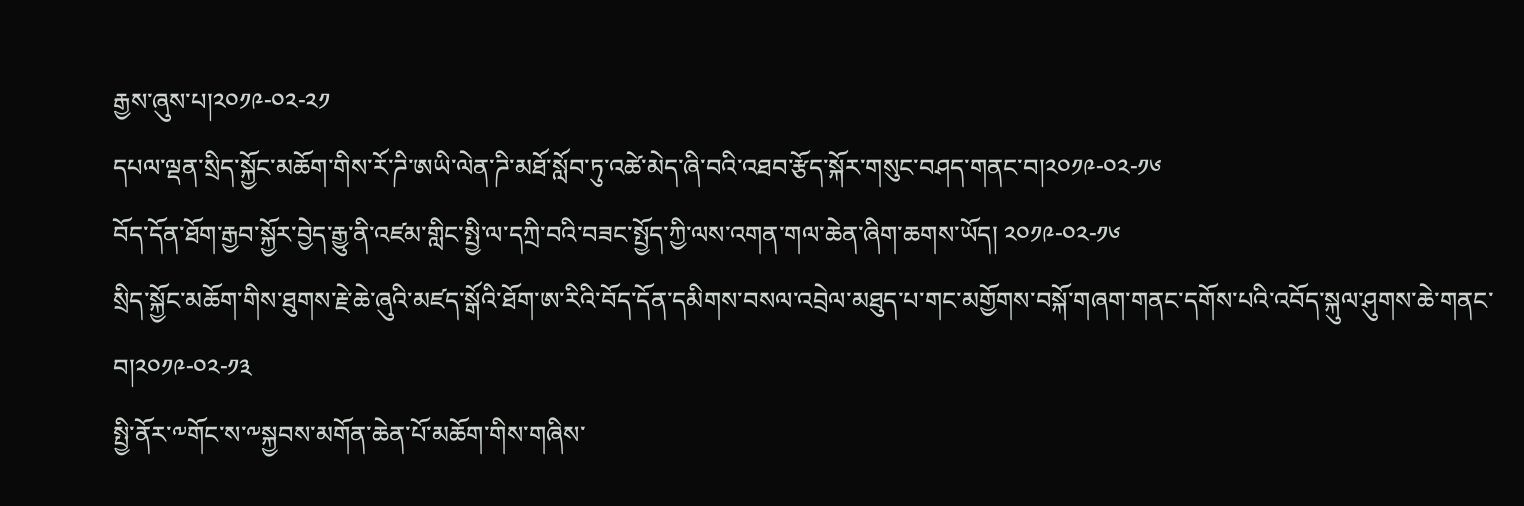རྒྱས་ཞུས་པ།༢༠༡༩-༠༢-༢༡
དཔལ་ལྡན་སྲིད་སྐྱོང་མཆོག་གིས་རོ་ཌི་ཨཡི་ལེན་ཌི་མཐོ་སློབ་ཏུ་འཚེ་མེད་ཞི་བའི་འཐབ་རྩོད་སྐོར་གསུང་བཤད་གནང་བ།༢༠༡༩-༠༢-༡༦
བོད་དོན་ཐོག་རྒྱབ་སྐྱོར་བྱེད་རྒྱུ་ནི་འཛམ་གླིང་སྤྱི་ལ་དཀྲི་བའི་བཟང་སྤྱོད་ཀྱི་ལས་འགན་གལ་ཆེན་ཞིག་ཆགས་ཡོད། ༢༠༡༩-༠༢-༡༦
སྲིད་སྐྱོང་མཆོག་གིས་ཐུགས་རྗེ་ཆེ་ཞུའི་མཛད་སྒོའི་ཐོག་ཨ་རིའི་བོད་དོན་དམིགས་བསལ་འབྲེལ་མཐུད་པ་གང་མགྱོགས་བསྐོ་གཞག་གནང་དགོས་པའི་འབོད་སྐུལ་ཤུགས་ཆེ་གནང་བ།༢༠༡༩-༠༢-༡༣
སྤྱི་ནོར་༸གོང་ས་༸སྐྱབས་མགོན་ཆེན་པོ་མཆོག་གིས་གཞིས་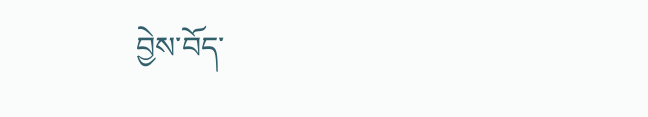བྱེས་བོད་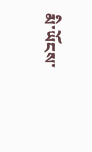མི་ཡོངས་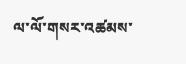ལ་ལོ་གསར་འཚམས་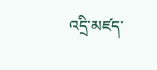འདྲི་མཛད་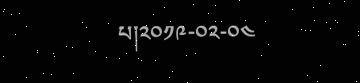པ།༢༠༡༩-༠༢-༠༤